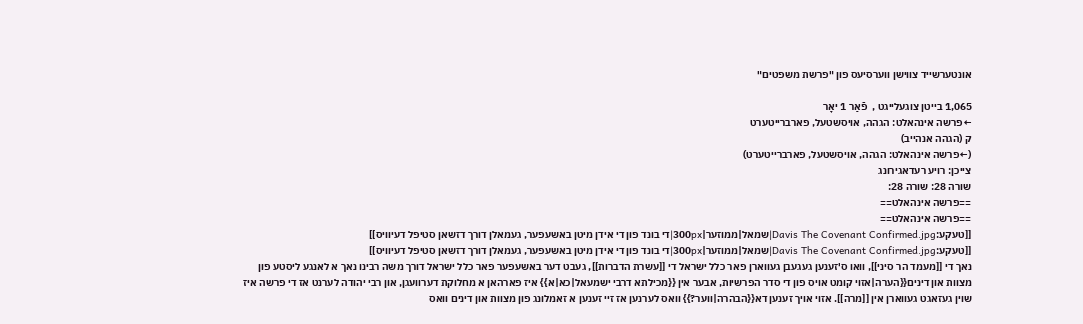אונטערשייד צווישן ווערסיעס פון "פרשת משפטים"

1,065 בייטן צוגעלייגט ,  פֿאַר 1 יאָר
←פרשה אינהאלט: הגהה, אויסשטעל, פארברייטערט
ק (הגהה אנהייב)
(←פרשה אינהאלט: הגהה, אויסשטעל, פארברייטערט)
צייכן: רויע רעדאגירונג
שורה 28: שורה 28:
==פרשה אינהאלט==
==פרשה אינהאלט==
[[טעקע:Davis The Covenant Confirmed.jpg|שמאל|ממוזער|300px|די בונד פון די אידן מיטן באשעפער, געמאלן דורך דזשאן סטיפל דעיוויס]]
[[טעקע:Davis The Covenant Confirmed.jpg|שמאל|ממוזער|300px|די בונד פון די אידן מיטן באשעפער, געמאלן דורך דזשאן סטיפל דעיוויס]]
נאך די [[מעמד הר סיני]], וואו ס'זענען געגעבן געווארן פאר כלל ישראל די [[עשרת הדברות]], געבט דער באשעפער פאר כלל ישראל דורך משה רבינו נאך א לאנגע ליסטע פון מצוות און דינים{{הערה|אזוי קומט אויס פון די סדר הפרשיות, אבער אין {{מכילתא דרבי ישמעאל|כא|א}} איז פארהאן א מחלוקת דערוועגן, און רבי יהודה לערנט אז די פרשה איז שוין געזאגט געווארן אין [[מרה]]. אזוי אויך זענען דא{{הבהרה|ווער?}} וואס לערנען אז זיי זענען א זאמלונג פון מצוות און דינים וואס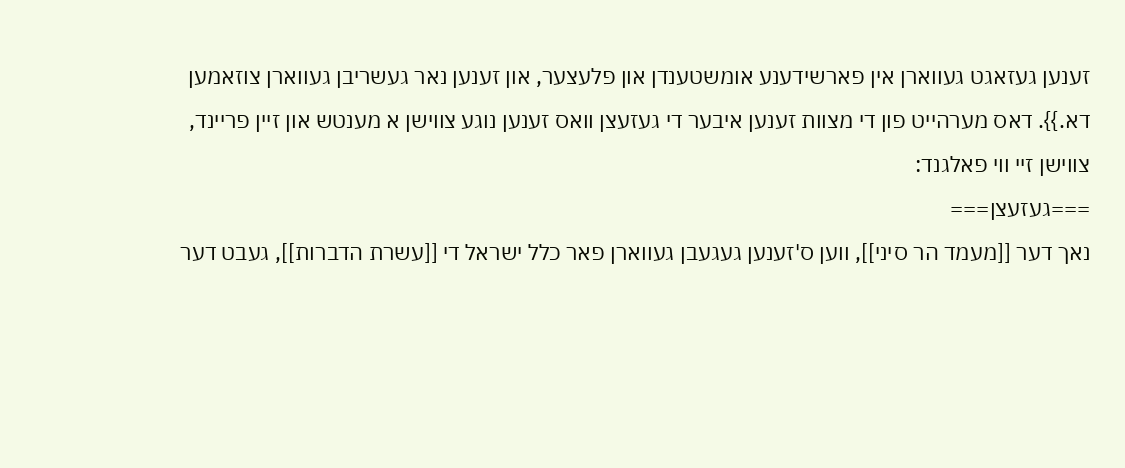זענען געזאגט געווארן אין פארשידענע אומשטענדן און פלעצער, און זענען נאר געשריבן געווארן צוזאמען דא.}}. דאס מערהייט פון די מצוות זענען איבער די געזעצן וואס זענען נוגע צווישן א מענטש און זיין פריינד, צווישן זיי ווי פאלגנד:
===געזעצן===
נאך דער [[מעמד הר סיני]], ווען ס'זענען געגעבן געווארן פאר כלל ישראל די [[עשרת הדברות]], געבט דער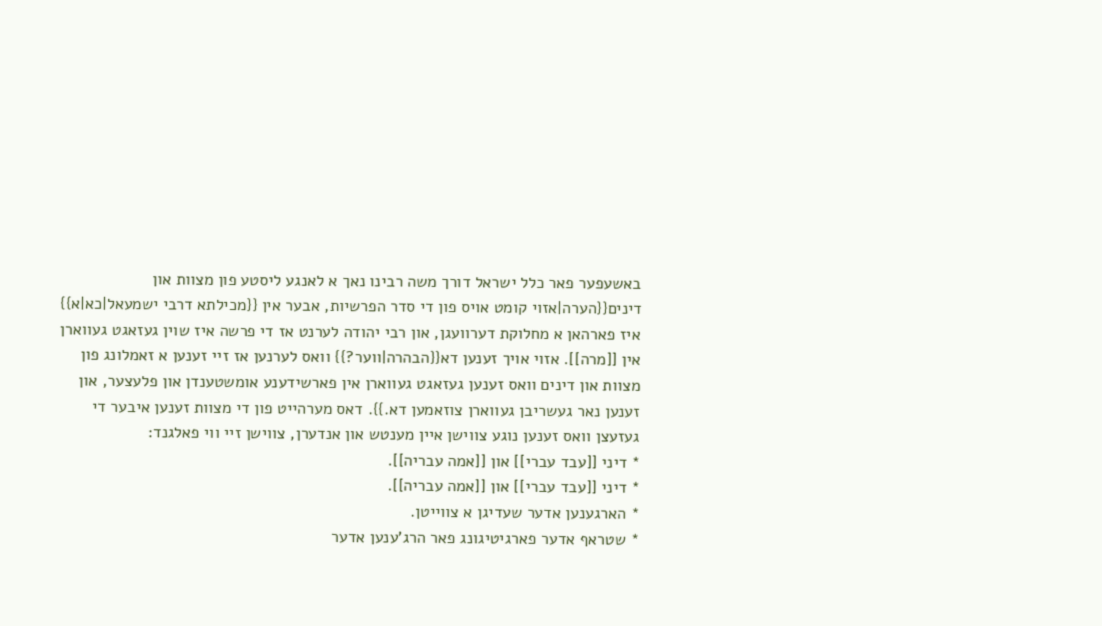באשעפער פאר כלל ישראל דורך משה רבינו נאך א לאנגע ליסטע פון מצוות און דינים{{הערה|אזוי קומט אויס פון די סדר הפרשיות, אבער אין {{מכילתא דרבי ישמעאל|כא|א}} איז פארהאן א מחלוקת דערוועגן, און רבי יהודה לערנט אז די פרשה איז שוין געזאגט געווארן אין [[מרה]]. אזוי אויך זענען דא{{הבהרה|ווער?}} וואס לערנען אז זיי זענען א זאמלונג פון מצוות און דינים וואס זענען געזאגט געווארן אין פארשידענע אומשטענדן און פלעצער, און זענען נאר געשריבן געווארן צוזאמען דא.}}. דאס מערהייט פון די מצוות זענען איבער די געזעצן וואס זענען נוגע צווישן איין מענטש און אנדערן, צווישן זיי ווי פאלגנד:
* דיני [[עבד עברי]] און [[אמה עבריה]].
* דיני [[עבד עברי]] און [[אמה עבריה]].
* הארגענען אדער שעדיגן א צווייטן.
* שטראף אדער פארגיטיגונג פאר הרג'ענען אדער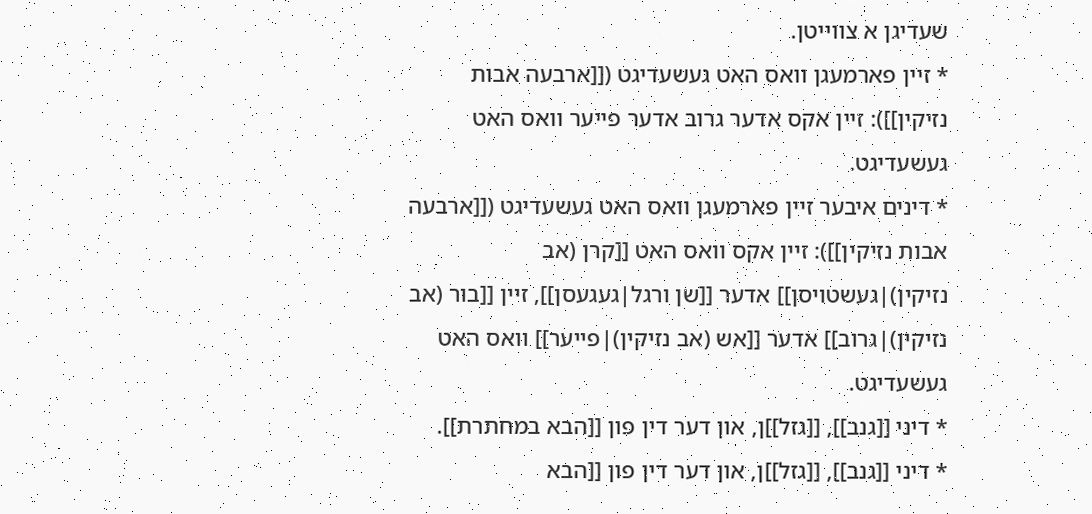שעדיגן א צווייטן.
* זיין פארמעגן וואס האט געשעדיגט ([[ארבעה אבות נזיקין]]): זיין אקס אדער גרוב אדער פייער וואס האט געשעדיגט.
* דינים איבער זיין פארמעגן וואס האט געשעדיגט ([[ארבעה אבות נזיקין]]): זיין אקס וואס האט [[קרן (אב נזיקין)|געשטויסן]] אדער [[שן ורגל|געגעסן]], זיין [[בור (אב נזיקין)|גרוב]] אדער [[אש (אב נזיקין)|פייער]] וואס האט געשעדיגט.
* דיני [[גנב]], [[גזל]]ן, און דער דין פון [[הבא במחתרת]].
* דיני [[גנב]], [[גזל]]ן, און דער דין פון [[הבא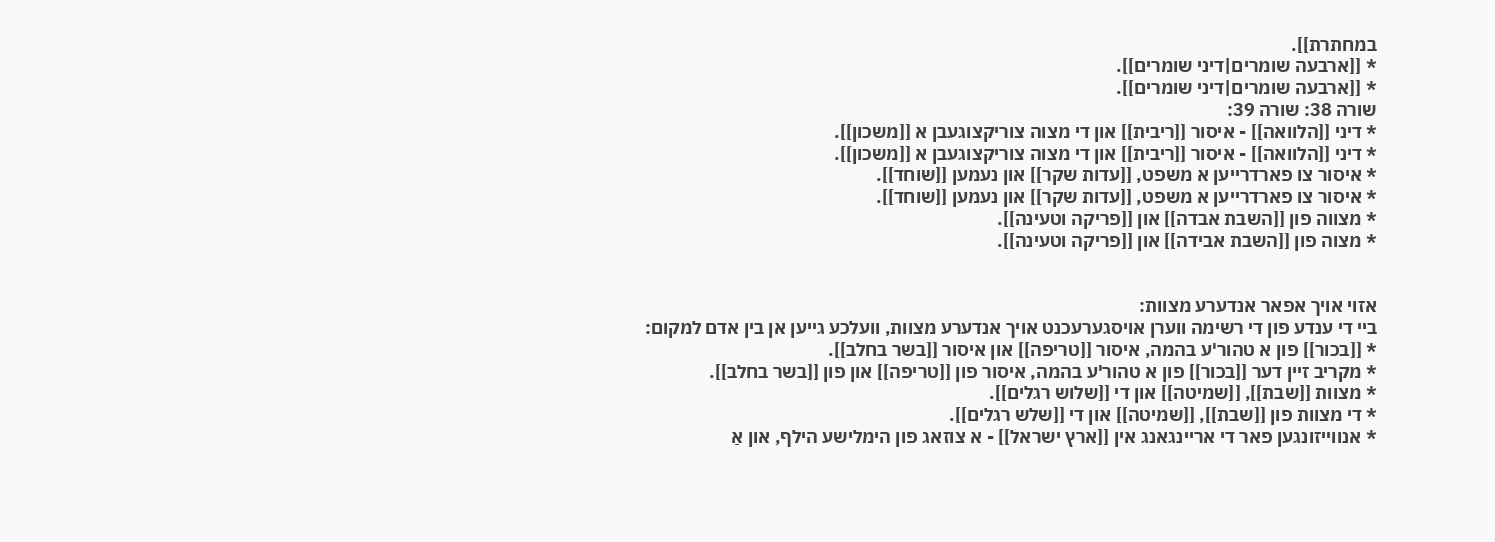במחתרת]].
* [[ארבעה שומרים|דיני שומרים]].
* [[ארבעה שומרים|דיני שומרים]].
שורה 38: שורה 39:
* דיני [[הלוואה]] - איסור [[ריבית]] און די מצוה צוריקצוגעבן א [[משכון]].
* דיני [[הלוואה]] - איסור [[ריבית]] און די מצוה צוריקצוגעבן א [[משכון]].
* איסור צו פארדרייען א משפט, [[עדות שקר]] און נעמען [[שוחד]].
* איסור צו פארדרייען א משפט, [[עדות שקר]] און נעמען [[שוחד]].
* מצווה פון [[השבת אבדה]] און [[פריקה וטעינה]].
* מצוה פון [[השבת אבידה]] און [[פריקה וטעינה]].


אזוי אויך אפאר אנדערע מצוות:
ביי די ענדע פון די רשימה ווערן אויסגערעכנט אויך אנדערע מצוות, וועלכע גייען אן בין אדם למקום:
* [[בכור]] פון א טהור'ע בהמה, איסור [[טריפה]] און איסור [[בשר בחלב]].
* מקריב זיין דער [[בכור]] פון א טהור'ע בהמה, איסור פון [[טריפה]] און פון [[בשר בחלב]].
* מצוות [[שבת]], [[שמיטה]] און די [[שלוש רגלים]].
* די מצוות פון [[שבת]], [[שמיטה]] און די [[שלש רגלים]].
* אנווייזונגען פאר די אריינגאנג אין [[ארץ ישראל]] - א צוזאג פון הימלישע הילף, און אַ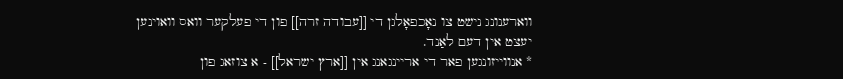ווארענונג נישט צו נאָכפאָלגן די [[עבודה זרה]] פון די פעלקער וואס וואוינען יעצט אין דעם לאַנד.
* אנווייזונגען פאר די אריינגאנג אין [[ארץ ישראל]] - א צוזאג פון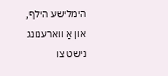הימלישע הילף, און אַ ווארענונג נישט צו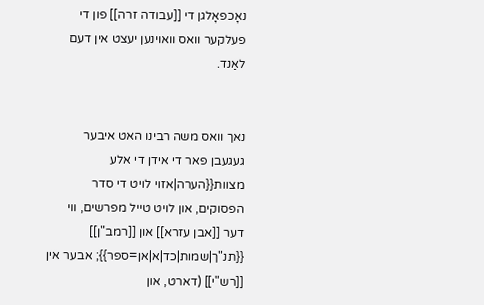נאָכפאָלגן די [[עבודה זרה]] פון די פעלקער וואס וואוינען יעצט אין דעם לאַנד.


נאך וואס משה רבינו האט איבער געגעבן פאר די אידן די אלע מצוות{{הערה|אזוי לויט די סדר הפסוקים, און לויט טייל מפרשים, ווי דער [[אבן עזרא]] און [[רמב"ן]] {{תנ"ך|שמות|כד|א|אן=ספר}}; אבער אין [[רש"י]] (דארט, און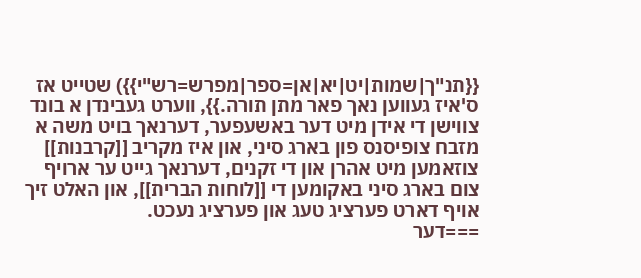{{תנ"ך|שמות|יט|יא|אן=ספר|מפרש=רש"י}}) שטייט אז ס'איז געווען נאך פאר מתן תורה.}}, ווערט געבינדן א בונד צווישן די אידן מיט דער באשעפער, דערנאך בויט משה א מזבח צופיסנס פון בארג סיני, און איז מקריב [[קרבנות]] צוזאמען מיט אהרן און די זקנים, דערנאך גייט ער ארויף צום בארג סיני באקומען די [[לוחות הברית]], און האלט זיך אויף דארט פערציג טעג און פערציג נעכט.
===דער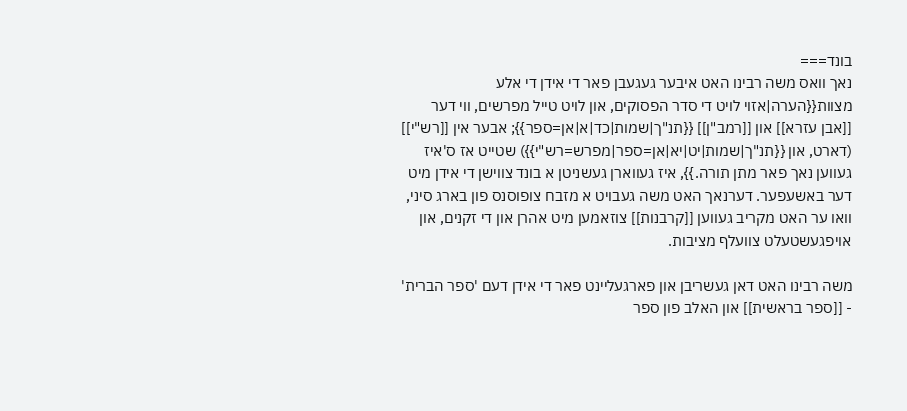בונד===
נאך וואס משה רבינו האט איבער געגעבן פאר די אידן די אלע מצוות{{הערה|אזוי לויט די סדר הפסוקים, און לויט טייל מפרשים, ווי דער [[אבן עזרא]] און [[רמב"ן]] {{תנ"ך|שמות|כד|א|אן=ספר}}; אבער אין [[רש"י]] (דארט, און {{תנ"ך|שמות|יט|יא|אן=ספר|מפרש=רש"י}}) שטייט אז ס'איז געווען נאך פאר מתן תורה.}}, איז געווארן געשניטן א בונד צווישן די אידן מיט דער באשעפער. דערנאך האט משה געבויט א מזבח צופוסנס פון בארג סיני, וואו ער האט מקריב געווען [[קרבנות]] צוזאמען מיט אהרן און די זקנים, און אויפגעשטעלט צוועלף מציבות.

משה רבינו האט דאן געשריבן און פארגעליינט פאר די אידן דעם 'ספר הברית' - [[ספר בראשית]] און האלב פון ספר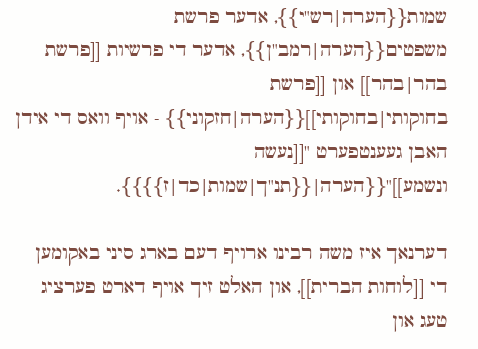שמות{{הערה|רש"י}}, אדער פרשת משפטים{{הערה|רמב"ן}}, אדער די פרשיות [[פרשת בהר|בהר]] און [[פרשת בחוקותי|בחוקותי]]{{הערה|חזקוני}} - אויף וואס די אידן האבן געענטפערט "[[נעשה ונשמע]]"{{הערה|{{תנ"ך|שמות|כד|ז}}}}.

דערנאך איז משה רבינו ארויף דעם בארג סיני באקומען די [[לוחות הברית]], און האלט זיך אויף דארט פערציג טעג און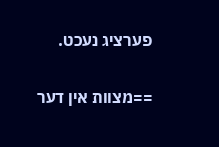פערציג נעכט.


==מצוות אין דער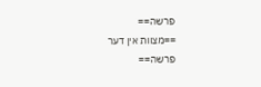פרשה==
==מצוות אין דער פרשה==